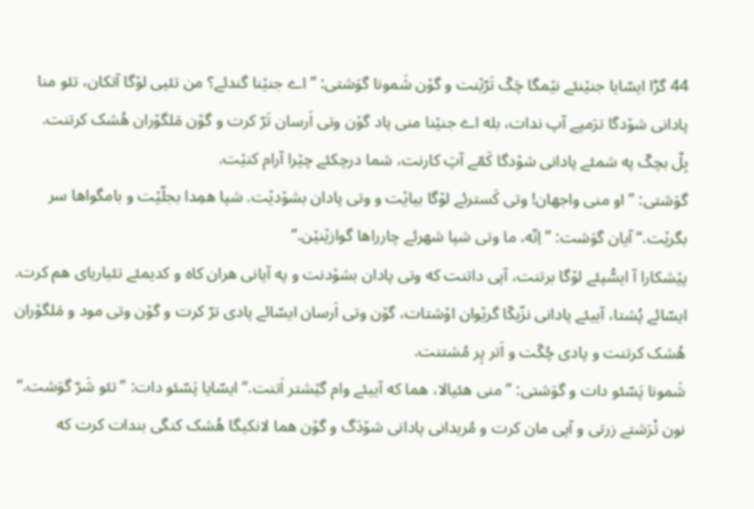44 گڑا ایسّایا جنێنئے نێمگا چَکّ تَرّێنت و گۆن شَمونا گوَشتی: ”اے جنێنا گندئے؟ من تئیی لۆگا آتکان، تئو منا پادانی شۆدگا ترَمپے آپ ندات، بله اے جنێنا منی پاد گۆن وتی اَرسان تَرّ کرت و گۆن مَلگۆران هُشک کرتنت.
بِلّ بچکّ په شمئے پادانی شۆدگا کَمّے آپَ کارنت، شما درچکئے چێرا آرام کنێت.
گوَشتی: ”او منی واجهان! وتی کَسترئے لۆگا بیاێت و وتی پادان بشۆدێت. شپا همِدا بجلّێت و بامگواها سر بگرێت.“ آیان گوَشت: ”اِنّه، ما وتی شپا شهرئے چارراها گوازێنێن.“
پێشکارا آ ایسُّپئے لۆگا برتنت، آپی داتنت که وتی پادان بشۆدنت و په آیانی هران کاه و کدیمئے تئیاریای هم کرت.
ایسّائے پُشتا، آییئے پادانی نزّیکّا گرێوان اۆشتات، گۆن وتی اَرسان ایسّائے پادی ترّ کرت و گۆن وتی مود و مَلگۆران هُشک کرتنت و پادی چُکّت و اَتر پِر مُشتنت.
شَمونا پَسّئو دات و گوَشتی: ”منی هئیالا، هما که آییئے وام گێشتر اَتنت.“ ایسّایا پَسّئو دات: ”تئو شَرّ گوَشت.“
نون تْرَشتے زرتی و آپی مان کرت و مُریدانی پادانی شۆدَگ و گۆن هما لانکیگا هُشک کنگی بندات کرت که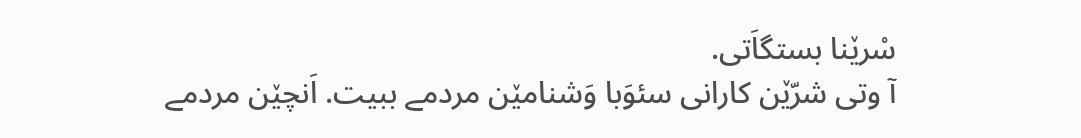سْرێنا بستگاَتی.
آ وتی شرّێن کارانی سئوَبا وَشنامێن مردمے ببیت. اَنچێن مردمے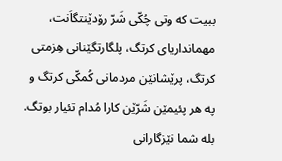ببیت که وتی چُکّی شَرّ رۆدێنتگاَنت، مهمانداریای کرتگ، پلگارتگێنانی هِزمتی کرتگ، پرێشانێن مردمانی کُمکّی کرتگ و په هر پئیمێن شَرّێن کارا مُدام تئیار بوتگ.
بله شما نێزگارانی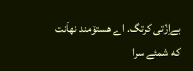بےاِزّتی کرتگ. اے هستۆمند نهاَنت که شمئے سرا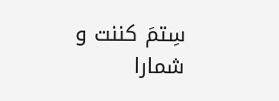سِتمَ کننت و شمارا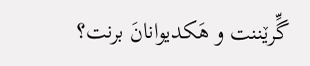گِّرێننت و هَکدیوانانَ برنت؟